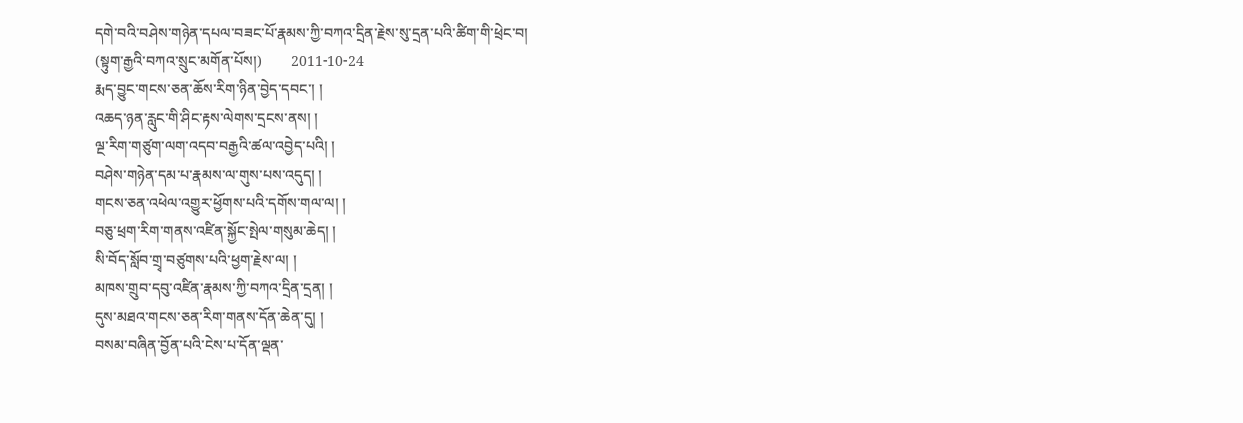དགེ་བའི་བཤེས་གཉེན་དཔལ་བཟང་པོ་རྣམས་ཀྱི་བཀའ་དྲིན་རྗེས་སུ་དྲན་པའི་ཚིག་གི་ཕྲེང་བ།
(སྟུག་རྒྱའི་བཀའ་སྲུང་མགོན་པོས།)        2011-10-24
རྨད་བྱུང་གངས་ཅན་ཆོས་རིག་ཉིན་བྱེད་དབང་། །
འཆད་ཉན་རླུང་གི་ཤིང་རྟས་ལེགས་དྲངས་ནས། །
ལྔ་རིག་གཙུག་ལག་འདབ་བརྒྱའི་ཚལ་འབྱེད་པའི། །
བཤེས་གཉེན་དམ་པ་རྣམས་ལ་གུས་པས་འདུད། །
གངས་ཅན་འཕེལ་འགྱུར་ཕྱོགས་པའི་དགོས་གལ་ལ། །
བཅུ་ཕྲག་རིག་གནས་འཛིན་སྐྱོང་སྤེལ་གསུམ་ཆེད། །
སི་བོད་སློབ་གྲྭ་བཙུགས་པའི་ཕྱག་རྗེས་ལ། །
མཁས་གྲུབ་དབུ་འཛིན་རྣམས་ཀྱི་བཀའ་དྲིན་དྲན། །
དུས་མཐའ་གངས་ཅན་རིག་གནས་དོན་ཆེན་དུ། །
བསམ་བཞིན་བྱོན་པའི་ངེས་པ་དོན་ལྡན་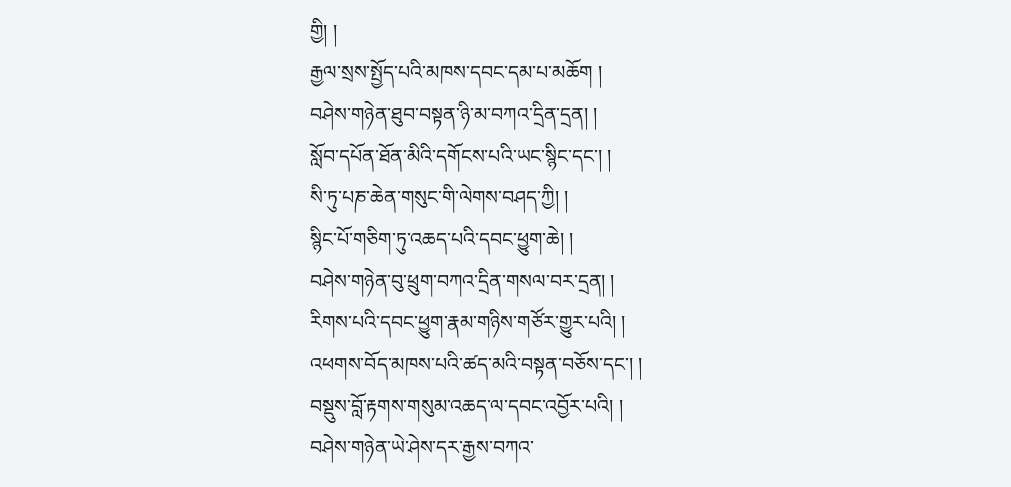གྱི། །
རྒྱལ་སྲས་སྤྱོད་པའི་མཁས་དབང་དམ་པ་མཆོག །
བཤེས་གཉེན་ཐུབ་བསྟན་ཉི་མ་བཀའ་དྲིན་དྲན། །
སློབ་དཔོན་ཐོན་མིའི་དགོངས་པའི་ཡང་སྙིང་དང་། །
སི་ཏུ་པཎ་ཆེན་གསུང་གི་ལེགས་བཤད་ཀྱི། །
སྙིང་པོ་གཅིག་ཏུ་འཆད་པའི་དབང་ཕྱུག་ཆེ། །
བཤེས་གཉེན་བུ་ཕྲུག་བཀའ་དྲིན་གསལ་བར་དྲན། །
རིགས་པའི་དབང་ཕྱུག་རྣམ་གཉིས་གཙོར་གྱུར་པའི། །
འཕགས་བོད་མཁས་པའི་ཚད་མའི་བསྟན་བཅོས་དང་། །
བསྡུས་བློ་རྟགས་གསུམ་འཆད་ལ་དབང་འབྱོར་པའི། །
བཤེས་གཉེན་ཡེ་ཤེས་དར་རྒྱས་བཀའ་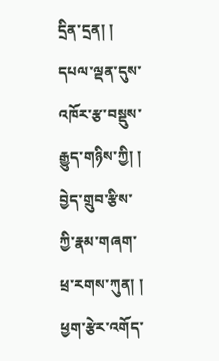དྲིན་དྲན། །
དཔལ་ལྡན་དུས་འཁོར་རྩ་བསྡུས་རྒྱུད་གཉིས་ཀྱི། །
བྱེད་གྲུབ་རྩིས་ཀྱི་རྣམ་གཞག་ཕྲ་རགས་ཀུན། །
ཕྱག་རྩེར་འགོད་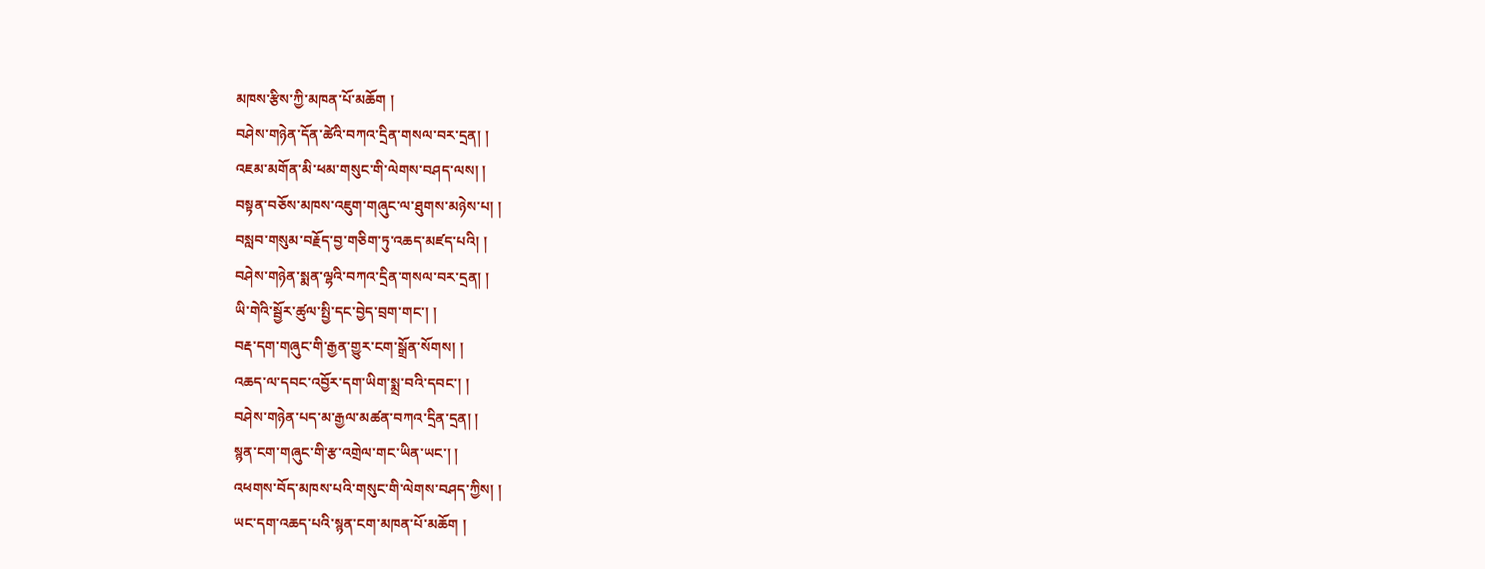མཁས་རྩིས་ཀྱི་མཁན་པོ་མཆོག །
བཤེས་གཉེན་དོན་ཚེའི་བཀའ་དྲིན་གསལ་བར་དྲན། །
འཇམ་མགོན་མི་ཕམ་གསུང་གི་ལེགས་བཤད་ལས། །
བསྟན་བཅོས་མཁས་འཇུག་གཞུང་ལ་ཐུགས་མཉེས་པ། །
བསླབ་གསུམ་བརྗོད་བྱ་གཅིག་ཏུ་འཆད་མཛད་པའི། །
བཤེས་གཉེན་སྨན་ལྷའི་བཀའ་དྲིན་གསལ་བར་དྲན། །
ཡི་གེའི་སྦྱོར་ཚུལ་སྤྱི་དང་བྱེད་བྲག་གང་། །
བརྡ་དག་གཞུང་གི་རྒྱན་གྱུར་ངག་སྒྲོན་སོགས། །
འཆད་ལ་དབང་འབྱོར་དག་ཡིག་སྨྲ་བའི་དབང་། །
བཤེས་གཉེན་པད་མ་རྒྱལ་མཚན་བཀའ་དྲིན་དྲན། །
སྙན་ངག་གཞུང་གི་རྩ་འགྲེལ་གང་ཡིན་ཡང་། །
འཕགས་བོད་མཁས་པའི་གསུང་གི་ལེགས་བཤད་ཀྱིས། །
ཡང་དག་འཆད་པའི་སྙན་ངག་མཁན་པོ་མཆོག །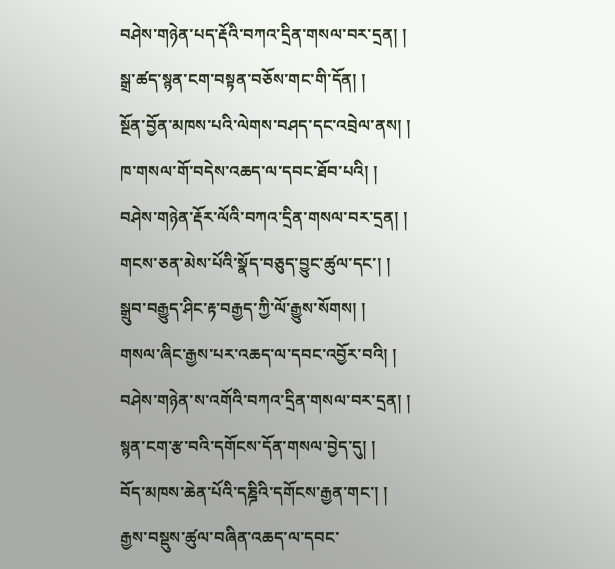བཤེས་གཉེན་པད་རྡོའི་བཀའ་དྲིན་གསལ་བར་དྲན། །
སྒྲ་ཚད་སྙན་ངག་བསྟན་བཅོས་གང་གི་དོན། །
སྔོན་བྱོན་མཁས་པའི་ལེགས་བཤད་དང་འབྲེལ་ནས། །
ཁ་གསལ་གོ་བདེས་འཆད་ལ་དབང་ཐོབ་པའི། །
བཤེས་གཉེན་རྡོར་ལོའི་བཀའ་དྲིན་གསལ་བར་དྲན། །
གངས་ཅན་མེས་པོའི་སྣོད་བཅུད་བྱུང་ཚུལ་དང་། །
སྒྲུབ་བརྒྱུད་ཤིང་རྟ་བརྒྱད་ཀྱི་ལོ་རྒྱུས་སོགས། །
གསལ་ཞིང་རྒྱས་པར་འཆད་ལ་དབང་འབྱོར་བའི། །
བཤེས་གཉེན་ས་འགོའི་བཀའ་དྲིན་གསལ་བར་དྲན། །
སྙན་ངག་རྩ་བའི་དགོངས་དོན་གསལ་བྱེད་དུ། །
བོད་མཁས་ཆེན་པོའི་དཎྜིའི་དགོངས་རྒྱན་གང་། །
རྒྱས་བསྡུས་ཚུལ་བཞིན་འཆད་ལ་དབང་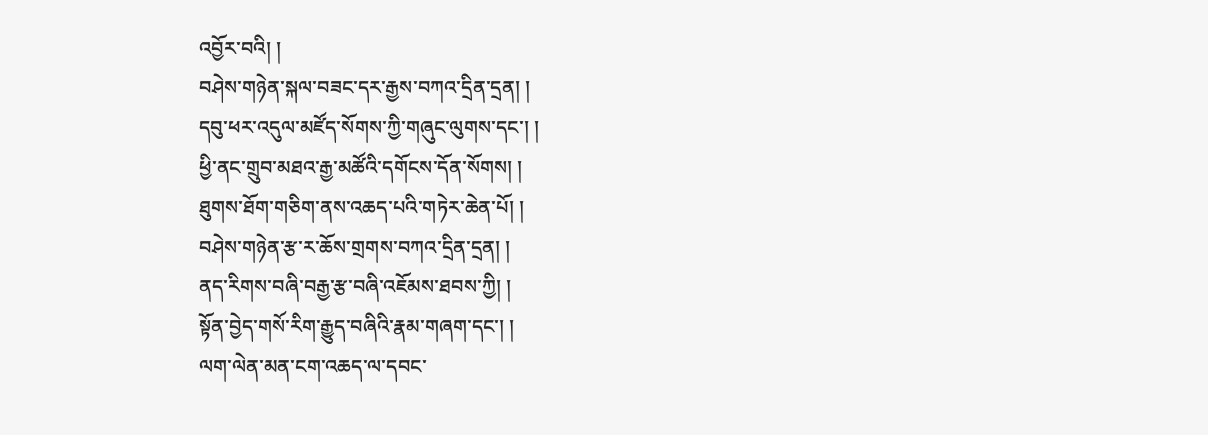འབྱོར་བའི། །
བཤེས་གཉེན་སྐལ་བཟང་དར་རྒྱས་བཀའ་དྲིན་དྲན། །
དབུ་ཕར་འདུལ་མཛོད་སོགས་ཀྱི་གཞུང་ལུགས་དང་། །
ཕྱི་ནང་གྲུབ་མཐའ་རྒྱ་མཚོའི་དགོངས་དོན་སོགས། །
ཐུགས་ཐོག་གཅིག་ནས་འཆད་པའི་གཏེར་ཆེན་པོ། །
བཤེས་གཉེན་རྩ་ར་ཆོས་གྲགས་བཀའ་དྲིན་དྲན། །
ནད་རིགས་བཞི་བརྒྱ་རྩ་བཞི་འཇོམས་ཐབས་ཀྱི། །
སྟོན་བྱེད་གསོ་རིག་རྒྱུད་བཞིའི་རྣམ་གཞག་དང་། །
ལག་ལེན་མན་ངག་འཆད་ལ་དབང་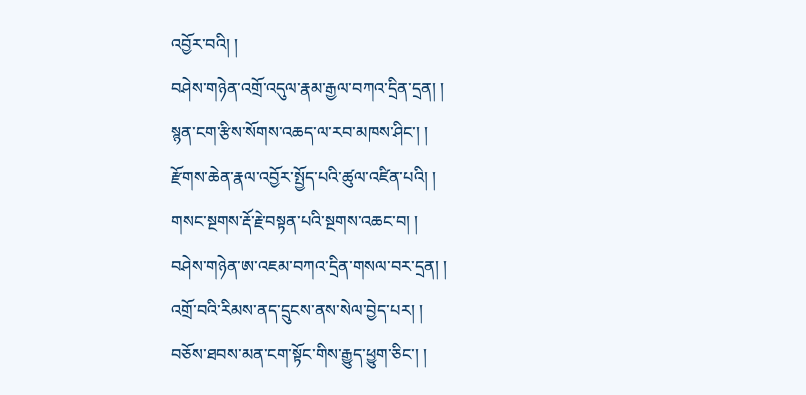འབྱོར་བའི། །
བཤེས་གཉེན་འགྲོ་འདུལ་རྣམ་རྒྱལ་བཀའ་དྲིན་དྲན། །
སྙན་ངག་རྩིས་སོགས་འཆད་ལ་རབ་མཁས་ཤིང་། །
རྫོགས་ཆེན་རྣལ་འབྱོར་སྤྱོད་པའི་ཚུལ་འཛིན་པའི། །
གསང་སྔགས་རྡོ་རྗེ་བསྟན་པའི་སྔགས་འཆང་བ། །
བཤེས་གཉེན་ཨ་འཇམ་བཀའ་དྲིན་གསལ་བར་དྲན། །
འགྲོ་བའི་རིམས་ནད་དྲུངས་ནས་སེལ་བྱེད་པར། །
བཅོས་ཐབས་མན་ངག་སྟོང་གིས་རྒྱུད་ཕྱུག་ཅིང་། །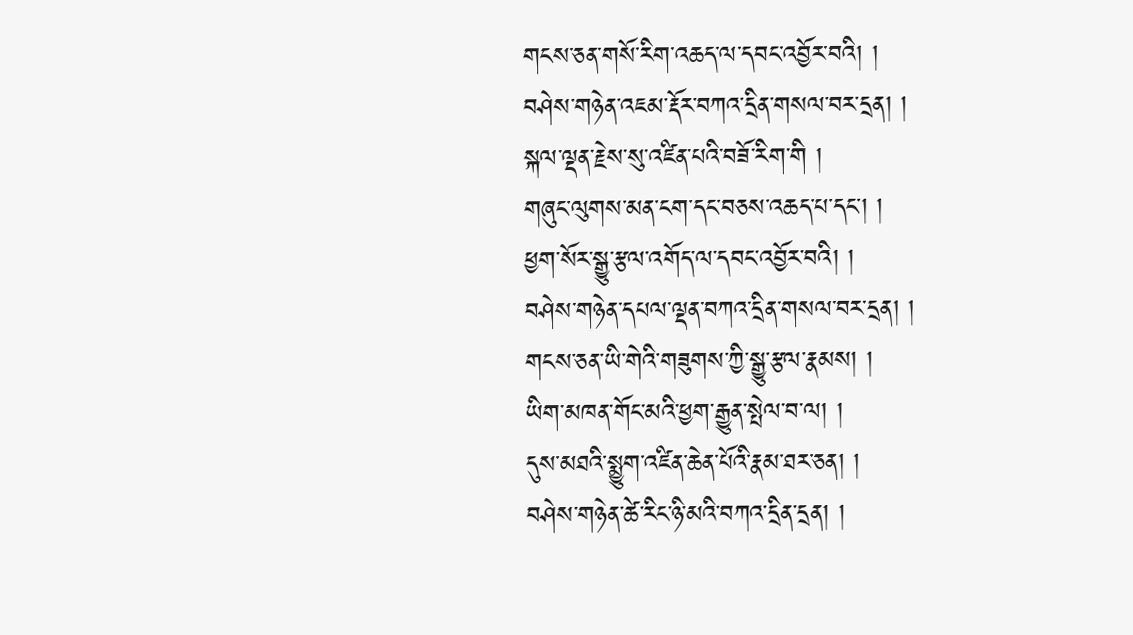གངས་ཅན་གསོ་རིག་འཆད་ལ་དབང་འབྱོར་བའི། །
བཤེས་གཉེན་འཇམ་རྡོར་བཀའ་དྲིན་གསལ་བར་དྲན། །
སྐལ་ལྡན་རྗེས་སུ་འཛིན་པའི་བཟོ་རིག་གི །
གཞུང་ལུགས་མན་ངག་དང་བཅས་འཆད་པ་དང་། །
ཕྱག་སོར་སྒྱུ་རྩལ་འགོད་ལ་དབང་འབྱོར་བའི། །
བཤེས་གཉེན་དཔལ་ལྡན་བཀའ་དྲིན་གསལ་བར་དྲན། །
གངས་ཅན་ཡི་གེའི་གཟུགས་ཀྱི་སྒྱུ་རྩལ་རྣམས། །
ཡིག་མཁན་གོང་མའི་ཕྱག་རྒྱུན་སྤེལ་བ་ལ། །
དུས་མཐའི་སྨྱུག་འཛིན་ཆེན་པོའི་རྣམ་ཐར་ཅན། །
བཤེས་གཉེན་ཚེ་རིང་ཉི་མའི་བཀའ་དྲིན་དྲན། །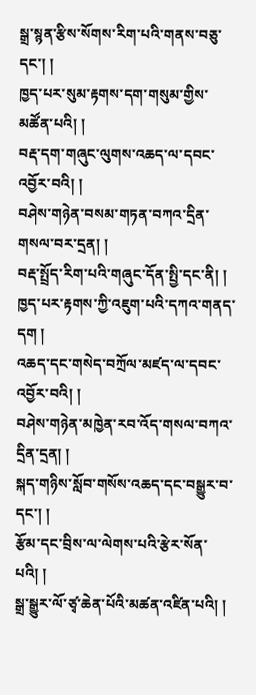སྒྲ་སྙན་རྩིས་སོགས་རིག་པའི་གནས་བཅུ་དང་། །
ཁྱད་པར་སུམ་རྟགས་དག་གསུམ་གྱིས་མཚོན་པའི། །
བརྡ་དག་གཞུང་ལུགས་འཆད་ལ་དབང་འབྱོར་བའི། །
བཤེས་གཉེན་བསམ་གཏན་བཀའ་དྲིན་གསལ་བར་དྲན། །
བརྡ་སྤྲོད་རིག་པའི་གཞུང་དོན་སྤྱི་དང་ནི། །
ཁྱད་པར་རྟགས་ཀྱི་འཇུག་པའི་དཀའ་གནད་དག །
འཆད་དང་གསེད་བཀྲོལ་མཛད་ལ་དབང་འབྱོར་བའི། །
བཤེས་གཉེན་མཁྱེན་རབ་འོད་གསལ་བཀའ་དྲིན་དྲན། །
སྐད་གཉིས་སློབ་གསོས་འཆད་དང་བསྒྱུར་བ་དང་། །
རྩོམ་དང་བྲིས་ལ་ལེགས་པའི་རྩེར་སོན་པའི། །
སྒྲ་སྒྱུར་ལོ་ཙྭ་ཆེན་པོའི་མཚན་འཛིན་པའི། །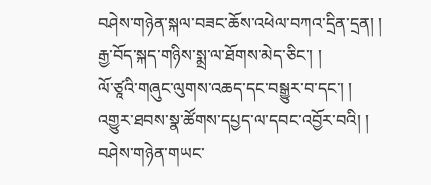བཤེས་གཉེན་སྐལ་བཟང་ཆོས་འཕེལ་བཀའ་དྲིན་དྲན། །
རྒྱ་བོད་སྐད་གཉིས་སྨྲ་ལ་ཐོགས་མེད་ཅིང་། །
ལོ་ཙཱའི་གཞུང་ལུགས་འཆད་དང་བསྒྱུར་བ་དང་། །
འགྱུར་ཐབས་སྣ་ཚོགས་དཔྱད་ལ་དབང་འབྱོར་བའི། །
བཤེས་གཉེན་གཡང་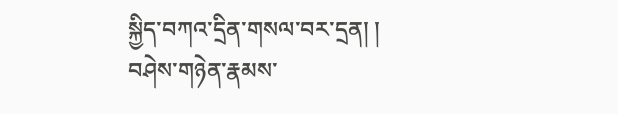སྐྱིད་བཀའ་དྲིན་གསལ་བར་དྲན། །
བཤེས་གཉེན་རྣམས་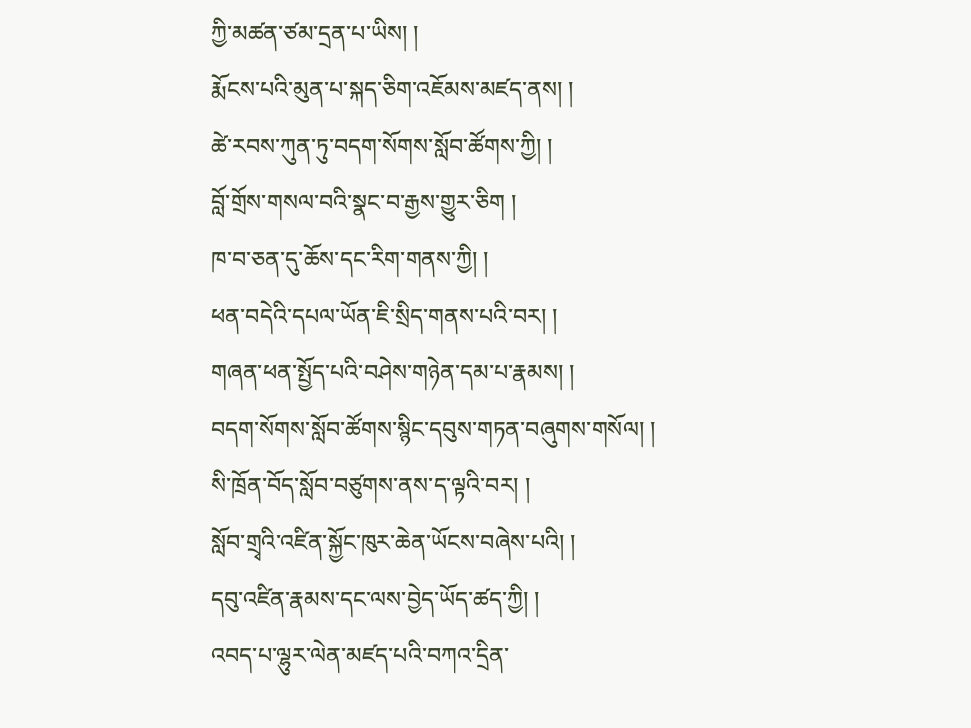ཀྱི་མཚན་ཙམ་དྲན་པ་ཡིས། །
རྨོངས་པའི་མུན་པ་སྐད་ཅིག་འཇོམས་མཛད་ནས། །
ཚེ་རབས་ཀུན་ཏུ་བདག་སོགས་སློབ་ཚོགས་ཀྱི། །
བློ་གྲོས་གསལ་བའི་སྣང་བ་རྒྱས་གྱུར་ཅིག །
ཁ་བ་ཅན་དུ་ཆོས་དང་རིག་གནས་ཀྱི། །
ཕན་བདེའི་དཔལ་ཡོན་ཇི་སྲིད་གནས་པའི་བར། །
གཞན་ཕན་སྤྱོད་པའི་བཤེས་གཉེན་དམ་པ་རྣམས། །
བདག་སོགས་སློབ་ཚོགས་སྙིང་དབུས་གཏན་བཞུགས་གསོལ། །
སི་ཁྲོན་བོད་སློབ་བཙུགས་ནས་ད་ལྟའི་བར། །
སློབ་གྲྭའི་འཛིན་སྐྱོང་ཁུར་ཆེན་ཡོངས་བཞེས་པའི། །
དབུ་འཛིན་རྣམས་དང་ལས་བྱེད་ཡོད་ཚད་ཀྱི། །
འབད་པ་ལྷུར་ལེན་མཛད་པའི་བཀའ་དྲིན་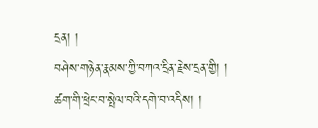དྲན། །
བཤེས་གཉེན་རྣམས་ཀྱི་བཀའ་དྲིན་རྗེས་དྲན་གྱི། །
ཚག་གི་ཕྲེང་བ་སྤེལ་བའི་དགེ་བ་འདིས། །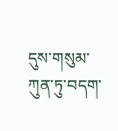དུས་གསུམ་ཀུན་ཏུ་བདག་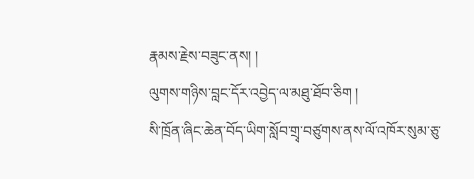རྣམས་རྗེས་བཟུང་ནས། །
ལུགས་གཉིས་བླང་དོར་འབྱེད་ལ་མཐུ་ཐོབ་ཅིག །
སི་ཁྲོན་ཞིང་ཆེན་བོད་ཡིག་སློབ་གྲྭ་བཙུགས་ནས་ལོ་འཁོར་སུམ་ཅུ་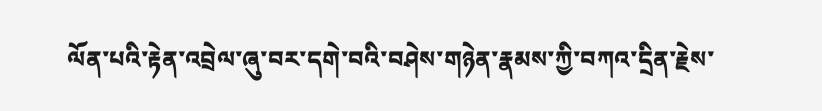ལོན་པའི་རྟེན་འབྲེལ་ཞུ་བར་དགེ་བའི་བཤེས་གཉེན་རྣམས་ཀྱི་བཀའ་དྲིན་རྗེས་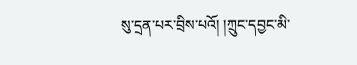སུ་དྲན་པར་བྲིས་པའོ། །ཀྲུང་དབྱང་མི་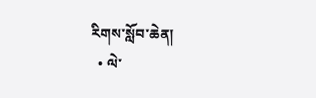རིགས་སློབ་ཆེན།
  • ལེ་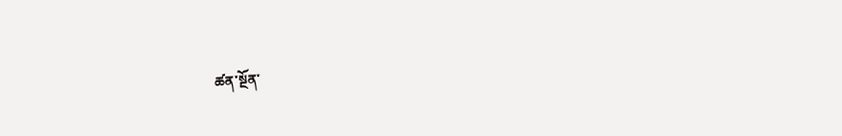ཚན་སྔོན་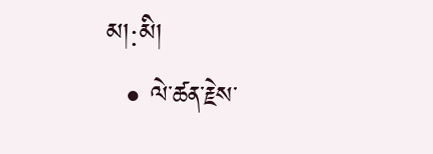མ།:མི།
  • ལེ་ཚན་རྗེས་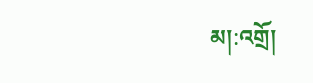མ།:འགྲོ།